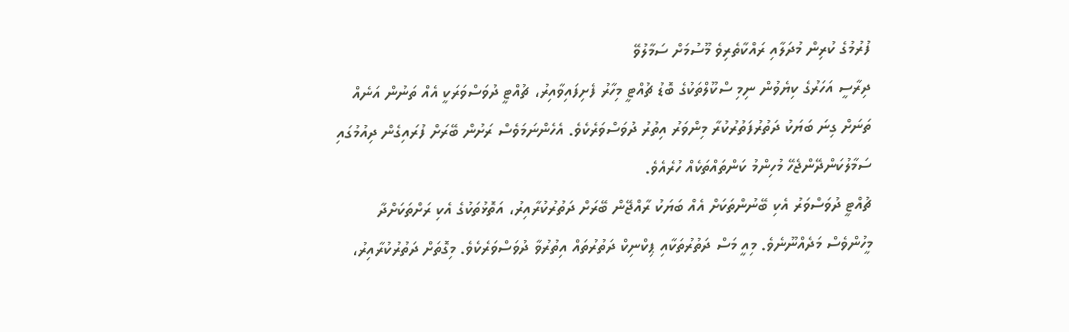ފުރުމުގެ ކުރިން މުދަލާއި ރައްކާތެރިވެ މޫސުމަށް ސަމާލުވޭ
ދިރާސީ އަހަރުގެ ކިޔެވުން ނިމި ސްކޫލްތަކުގެ ބޮޑު ޗުއްޓީ މިހާރު ފެށިފައިވާއިރު، ޗުއްޓީ ދުވަސްވަރަކީ އެއް ތަނުން އަނެއް ތަނަށް ގިނަ ބަޔަކު ދަތުރުފަތުރުކުރާ މިންވަރު އިތުރު ދުވަސްވަރެކެވެ. އެހެންނަމަވެސް ރަށުން ބޭރަށް ފުރައިގެން ދިއުމުގައި ސަމާލުކަންދޭންޖެހޭ މުހިންމު ކަންތައްތަކެއް ހުރެއެވެ.
ޗުއްޓީ ދުވަސްވަރު އެކި ބޭނުންތަކަށް އެއް ބަޔަކު ރާއްޖޭން ބޭރަށް ދަތުރުކުރާއިރު، އަތޮޅުތަކުގެ އެކި ރަށްތަކަށްދާ މީހުންވެސް މަދެއްނޫނެވެ. މިއީ މަސް ދަތުރުތަކާއި ޕިކްނިކް ދަތުރުތައް އިތުރުވާ ދުވަސްވަރެކެވެ. މިގޮތަށް ދަތުރުކުރާއިރު،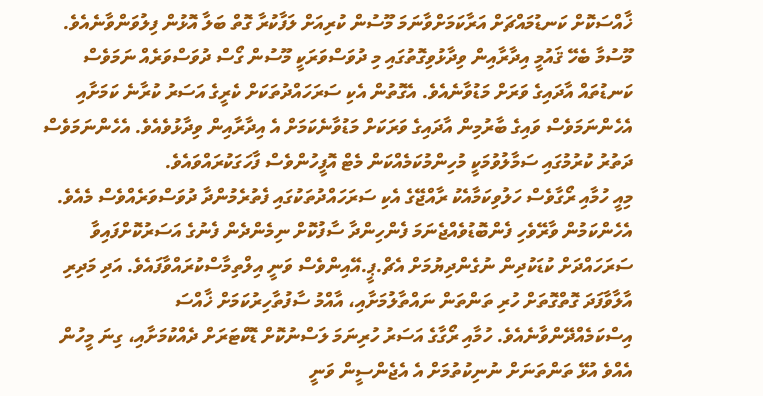ޚާއްސަކޮށް ކަނޑުމައްޗަށް އަރާކަމަށްވާނަމަ މޫސުން ކުރިއަށް ލަފާކުރާ ގޮތް ބަލާ އޮޅުން ފިލުވަންވާނެއެވެ.
މޫސުމާ ބެހޭ ޤައުމީ އިދާރާއިން ވިދާޅުވިގޮތުގައި މި ދުވަސްވަރަކީ މޫސުން ގޯސް ދުވަސްވަރެއް ނަމަވެސް ކަނޑުތައް އާދައިގެ ވަރަށް މަޑުވާނެއެވެ. އެގޮތުން އެކި ސަރަހައްދުތަކަށް ކެރީގެ އަސަރު ކުރާނެ ކަމަށާއި އެހެންނަމަވެސް ވައިގެ ބާރުމިން އާދައިގެ ވަރަކަށް މަޑުވާނެކަމަށް އެ އިދާރާއިން ވިދާޅުވެއެވެ. އެހެންނަމަވެސް ދަތުރު ކުރުމުގައި ސަމާލުވުމަކީ މުހިންމުކަމެއްކަން މެޓް އޮފީހުންވެސް ފާހަގަކުރައްވައެވެ.
މިއީ ހުމާއި ރޯގާވެސް ހަލުވިކަމާއެކު ރާއްޖޭގެ އެކި ސަރަހައްދުތަކުގައި ފެތުރެމުންދާ ދުވަސްވަރެއްވެސް މެއެވެ. އެހެންކަމުން ވާރޭވެހި ފެންބޮޑުވެއްޖެނަމަ ފެންހިންދާ ސާފުކޮށް ނިމެންދެން ފެނުގެ އަސަރުކޮށްފައިވާ ސަރަހައްދަށް ކުޑަކުދިން ނުގެންދިޔުމަށް އެޗް.ޕީ.އޭއިންވެސް ވަނީ އިލްތިމާސްކުރައްވާފައެވެ. އަދި މަދިރި އާލާވާފަދަ ގޮތްގޮތަށް ހުރި ތަންތަން ނައްތާލުމަށާއި، އާއްމު ސާފުތާހިރުކަމަށް ޚާއްސަ އިސްކަމެއްދޭންވާނެއެވެ. ހުމާއި ރޯގާގެ އަސަރު ހުރިނަމަ ލަސްނުކޮށް ޑޮކްޓަރަށް ދެއްކުމަށާއި، ގިނަ މީހުން އެއްވެ އުޅޭ ތަންތަނަށް ނުނިކުތުމަށް އެ އެޖެންސީން ވަނީ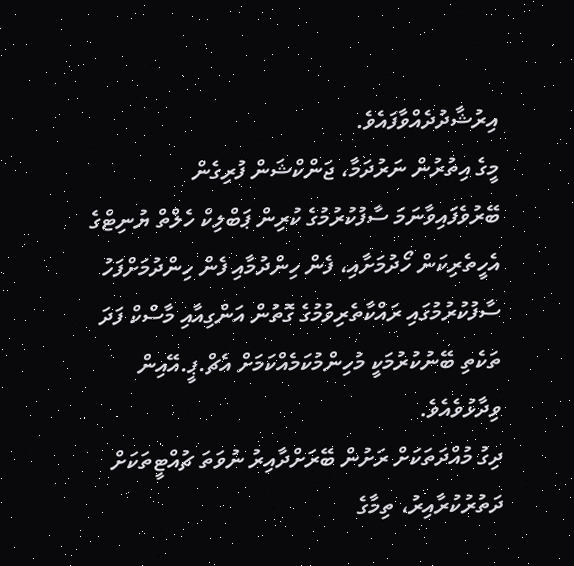އިރުޝާދުދެއްވާފައެވެ.
މީގެ އިތުރުން ނަރުދަމާ، ޖަންކްޝަން ފުރިގެން ބޭރުވެފައިވާނަމަ ސާފުކުރުމުގެ ކުރިން ޕަބްލިކް ހެލްތް ޔުނިޓްގެ އެހީތެރިކަން ހޯދުމަށާއި، ފެން ހިންދުމާއި ފެން ހިންދުމަށްފަހު ސާފުކުރުމުގައި ރައްކާތެރިވުމުގެ ގޮތުން އަންގިއާއި މާސްކް ފަދަ ތަކެތި ބޭނުކުރުމަކީ މުހިންމުކަމެއްކަމަށް އެޗް.ޕީ.އޭއިން ވިދާޅުވެއެވެ.
ދިގު މުއްދަތަކަށް ރަށުން ބޭރަށްދާއިރު ނުވަތަ ޗުއްޓީތަކަށް ދަތުރުކުރާއިރު، ތިމާގެ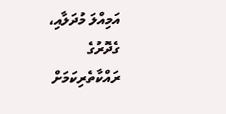އަމިއްލަ މުދަލާއި، ގެދޮރުގެ ރައްކާތެރިކަމަށް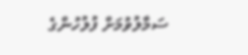ސަމާލުވުމަށް ފުލުހުންގެ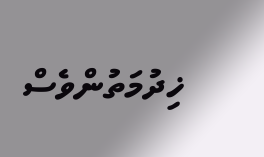ޚިދުމަތުންވެސް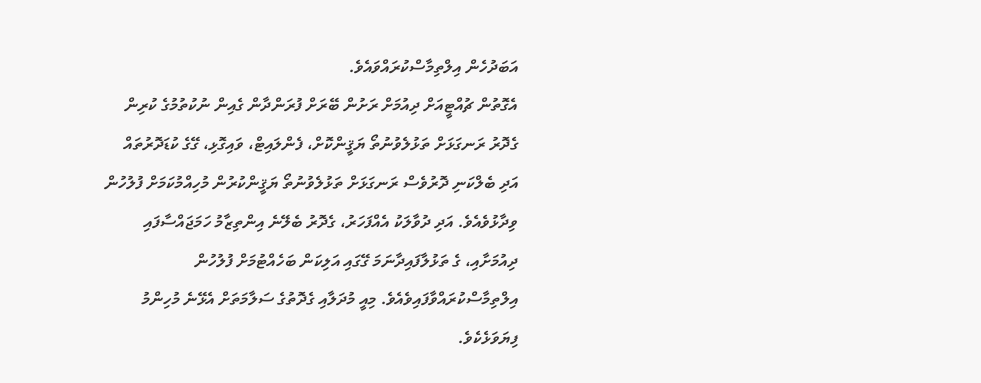އަބަދުހެން އިލްތިމާސްކުރައްވައެވެ.
އެގޮތުން ޗުއްޓީއަށް ދިއުމަށް ރަށުން ބޭރަށް ފުރަންދާން ގެއިން ނުކުތުމުގެ ކުރިން ގެދޮރު ރަނގަޅަށް ތަޅުލެވުނުތޯ ޔަޤީންކޮށް، ފެންލައިޓް، ވައިގޮޅި، ގޭގެ ކުޑަދޮރުތައް އަދި ބެލްކަނި ދޮރުވެސް ރަނގަޅަށް ތަޅުލެވުނުތޯ ޔަޤީންކުރުން މުހިއްމުކަމަށް ފުލުހުން ވިދާޅުވެއެވެ. އަދި ދުވާލަކު އެއްފަހަރު، ގެދޮރު ބެލޭނެ އިންތިޒާމު ހަމަޖައްސާފައި ދިއުމަށާއި، ގެ ތަޅުލާފައިދާނަމަ ގޭގައި އަލިކަން ބަހެއްޓުމަށް ފުލުހުން އިލްތިމާސްކުރައްވާފައިވެއެވެ. މިއީ މުދަލާއި ގެދޮތުގެ ސަލާމަތަށް އެޅޭނެ މުހިންމު ފިޔަވަޅެކެވެ.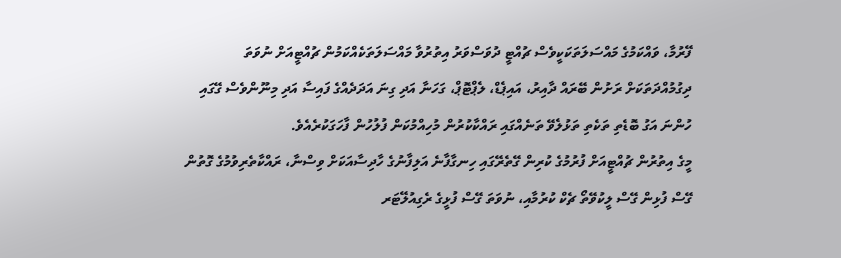ފޭރުމާ، ވައްކަމުގެ މައްސަލަތަކަކީވެސް ޗުއްޓީ ދުވަސްވަރު އިތުރުވާ މައްސަލަތަކެއްކަމުން ޗުއްޓީއަށް ނުވަތަ ދިގުމުއްދަތަކަށް ރަށުން ބޭރައް ދާއިރު، އައިޕެޑް، ލެޕްޓޮޕް، ގަހަނާ އަދި ގިނަ އަދަދެއްގެ ފައިސާ އަދި މިނޫންވެސް ގޭގައި ހުންނަ އަގު ބޮޑެތި ތަކެތި ތަޅުލެވޭ ތަނެއްގައި ރައްކާކުރުން މުހިއްމުކަން ފުލުހުން ފާހަގަކުރެއެވެ.
މީގެ އިތުރުން ޗުއްޓީއަށް ފުރުމުގެ ކުރިން ގޭތެރޭގައި ހިނގާފާނެ އަލިފާނުގެ ހާދިސާއަކަށް ވިސްނާ، ރައްކާތެރިވުމުގެ ގޮތުން ގޭސް ފުޅިން ގޭސް ލީކުވޭތޯ ޗެކް ކުރުމާއި، ނުވަތަ ގޭސް ފުޅީގެ ރެގިއުލޭޓަރ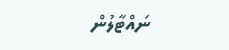ނައްޓާލުން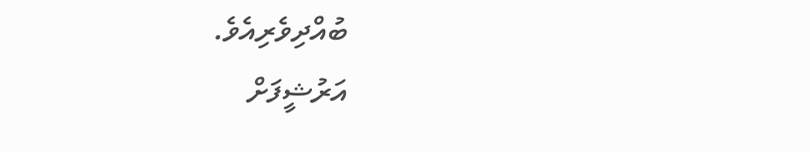ބުއްދިވެރިއެވެ.
އަރުޝީފަށް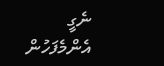ނެގީ
އެންމެފަހުން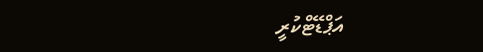އަޕްޑޭޓްކުރީ